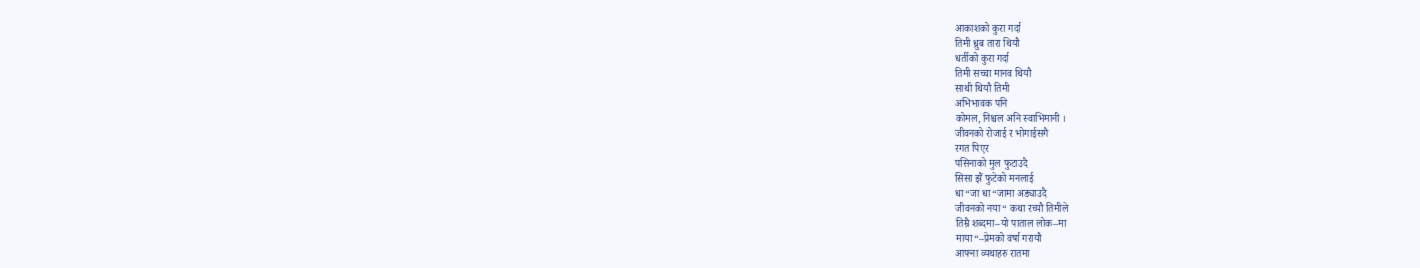आकाशको कुरा गर्दा
तिमी ध्रुब तारा थियौ
धर्तीको कुरा गर्दा
तिमी सच्चा मानव थियौ
साथी थियौ तिमी
अभिभावक पनि
कोमल, निश्चल अनि स्वाभिमानी ।
जीवनको रोजाई र भोगाईसगै
रगत पिएर
पसिनाको मुल फुटाउदै
सिसा झैं फुटेको मनलाई
धा“जा धा“जामा अड्याउदै
जीवनको नया“ कथा रच्यौ तिमीले
तिम्रै शब्दमा–यो पाताल लोक–मा
माया“–प्रेमको वर्षा गरायौ
आफ्ना व्यथाहरु रातमा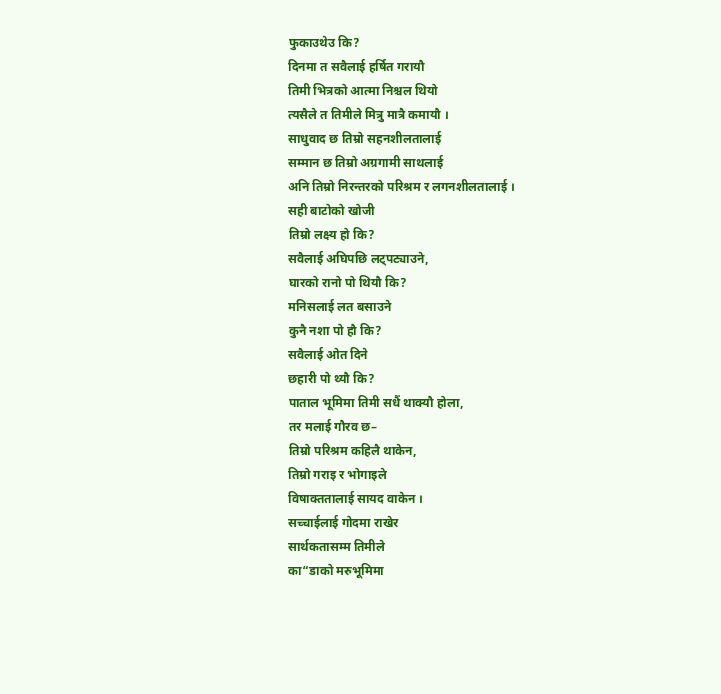फुकाउथेउ कि?
दिनमा त सवैलाई हर्षित गरायौ
तिमी भित्रको आत्मा निश्चल थियो
त्यसैले त तिमीले मित्रु मात्रै कमायौ ।
साधुवाद छ तिम्रो सहनशीलतालाई
सम्मान छ तिम्रो अग्रगामी साथलाई
अनि तिम्रो निरन्तरको परिश्रम र लगनशीलतालाई ।
सही बाटोको खोजी
तिम्रो लक्ष्य हो कि?
सवैलाई अघिपछि लट्पट्याउने,
घारको रानो पो थियौ कि?
मनिसलाई लत बसाउने
कुनै नशा पो हौ कि?
सवैलाई ओत दिने
छहारी पो थ्यौ कि?
पाताल भूमिमा तिमी सधैं थाक्यौ होला,
तर मलाई गौरव छ–
तिम्रो परिश्रम कहिलै थाकेन,
तिम्रो गराइ र भोगाइले
विषाक्ततालाई सायद वाकेन ।
सच्चाईलाई गोदमा राखेर
सार्थकतासम्म तिमीले
का“डाको मरुभूमिमा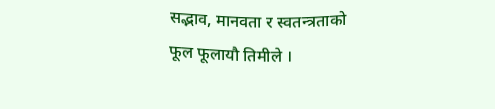सद्भाव, मानवता र स्वतन्त्रताको
फूल फूलायौ तिमीले ।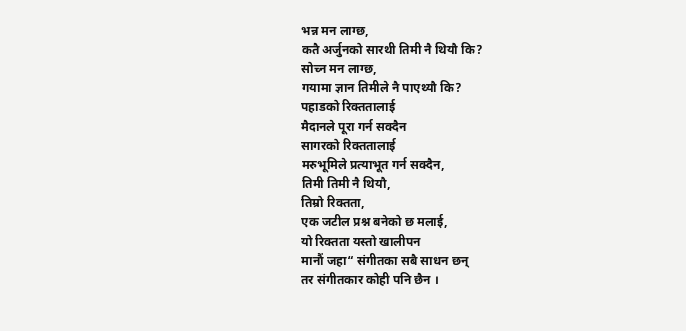भन्न मन लाग्छ,
कतै अर्जुनको सारथी तिमी नै थियौ कि?
सोच्न मन लाग्छ,
गयामा ज्ञान तिमीले नै पाएथ्यौ कि?
पहाडको रिक्ततालाई
मैदानले पूरा गर्न सक्दैन
सागरको रिक्ततालाई
मरुभूमिले प्रत्याभूत गर्न सक्दैन,
तिमी तिमी नै थियौ,
तिम्रो रिक्तता,
एक जटील प्रश्न बनेको छ मलाई,
यो रिक्तता यस्तो खालीपन
मानौं जहा“ संगीतका सबै साधन छन्
तर संगीतकार कोही पनि छैन ।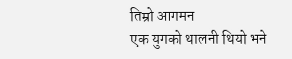तिम्रो आगमन
एक युगको थालनी थियो भने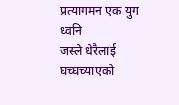प्रत्यागमन एक युग ध्वनि
जस्ले धेरैलाई घच्घच्याएको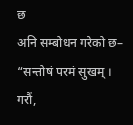छ
अनि सम्बोधन गरेको छ–
“सन्तोषं परमं सुखम् ।
गरौं,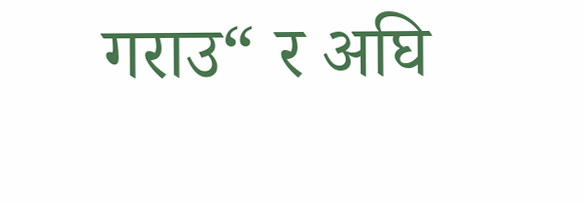गराउ“ र अघि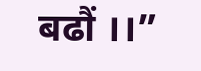बढौं ।।”